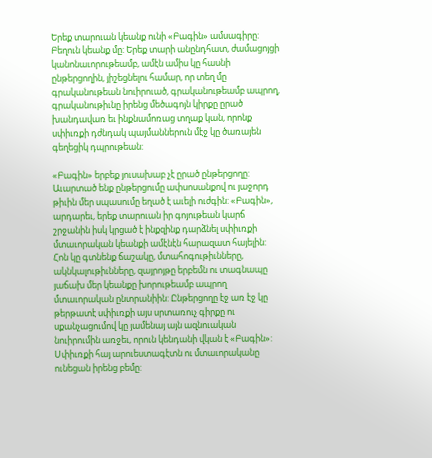Երեք տարուան կեանք ունի «Բագին» ամսագիրը: Բեղուն կեանք մը: Երեք տարի անընդհատ, ժամացոյցի կանոնաւորութեամբ, ամէն ամիս կը հասնի ընթերցողին, յիշեցնելու համար, որ տեղ մը գրականութեան նուիրուած, գրականութեամբ ապրող, գրականութիւնը իրենց մեծագոյն կիրքը ըրած խանդավառ եւ ինքնամոռաց տղաք կան, որոնք սփիւռքի դժնդակ պայմաններուն մէջ կը ծառայեն գեղեցիկ դպրութեան:

«Բագին» երբեք յուսախաբ չէ ըրած ընթերցողը: Աւարտած ենք ընթերցումը ափսոսանքով ու յաջորդ թիւին մեր սպասումը եղած է աւելի ուժգին: «Բագին», արդարեւ, երեք տարուան իր գոյութեան կարճ շրջանին իսկ կրցած է ինքզինք դարձնել սփիւռքի մտաւորական կեանքի ամէնէն հարազատ հայելին: Հոն կը գտնենք ճաշակը, մտահոգութիւնները, ակնկալութիւնները, զայրոյթը երբեմն ու տագնապը յաճախ մեր կեանքը խորութեամբ ապրող մտաւորական ընտրանիին: Ընթերցողը էջ առ էջ կը թերթատէ սփիւռքի այս սրտառուչ գիրքը ու սքանչացումով կը յամենայ այն ազնուական նուիրումին առջեւ, որուն կենդանի վկան է «Բագին»: Սփիւռքի հայ արուեստագէտն ու մտաւորականը ունեցան իրենց բեմը: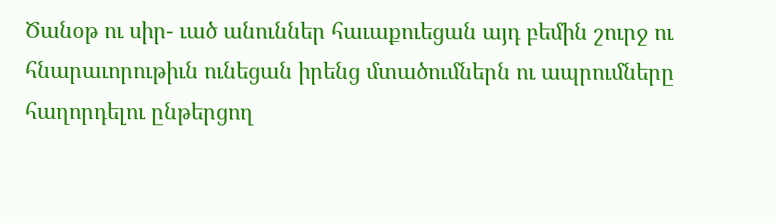Ծանօթ ու սիր- ւած անուններ հաւաքուեցան այդ բեմին շուրջ ու հնարաւորութիւն ունեցան իրենց մտածումներն ու ապրումները հաղորդելու ընթերցող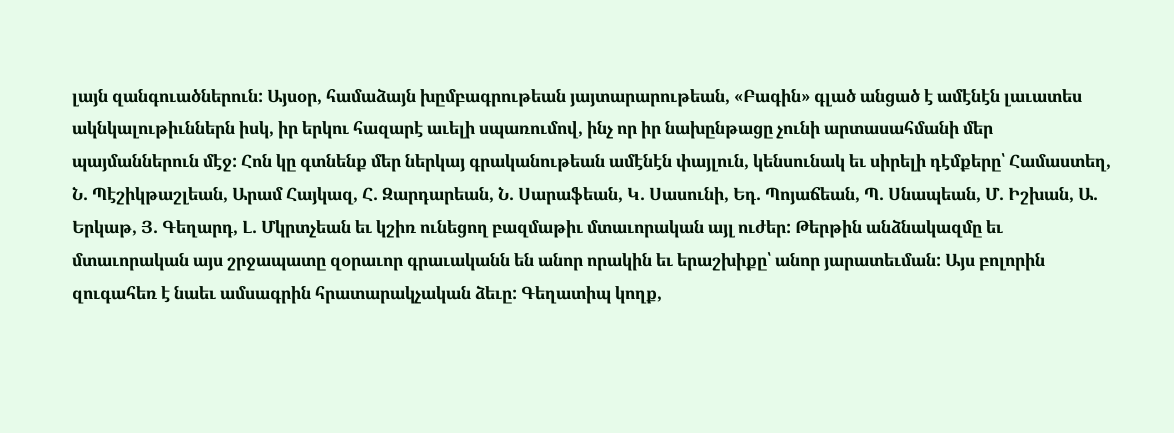լայն զանգուածներուն: Այսօր, համաձայն խըմբագրութեան յայտարարութեան, «Բագին» գլած անցած է ամէնէն լաւատես ակնկալութիւններն իսկ, իր երկու հազարէ աւելի սպառումով, ինչ որ իր նախընթացը չունի արտասահմանի մեր պայմաններուն մէջ: Հոն կը գտնենք մեր ներկայ գրականութեան ամէնէն փայլուն, կենսունակ եւ սիրելի դէմքերը՝ Համաստեղ, Ն. Պէշիկթաշլեան, Արամ Հայկազ, Հ. Զարդարեան, Ն. Սարաֆեան, Կ. Սասունի, Եդ. Պոյաճեան, Պ. Սնապեան, Մ. Իշխան, Ա. Երկաթ, Յ. Գեղարդ, Լ. Մկրտչեան եւ կշիռ ունեցող բազմաթիւ մտաւորական այլ ուժեր: Թերթին անձնակազմը եւ մտաւորական այս շրջապատը զօրաւոր գրաւականն են անոր որակին եւ երաշխիքը՝ անոր յարատեւման: Այս բոլորին զուգահեռ է նաեւ ամսագրին հրատարակչական ձեւը: Գեղատիպ կողք,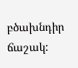բծախնդիր ճաշակ: